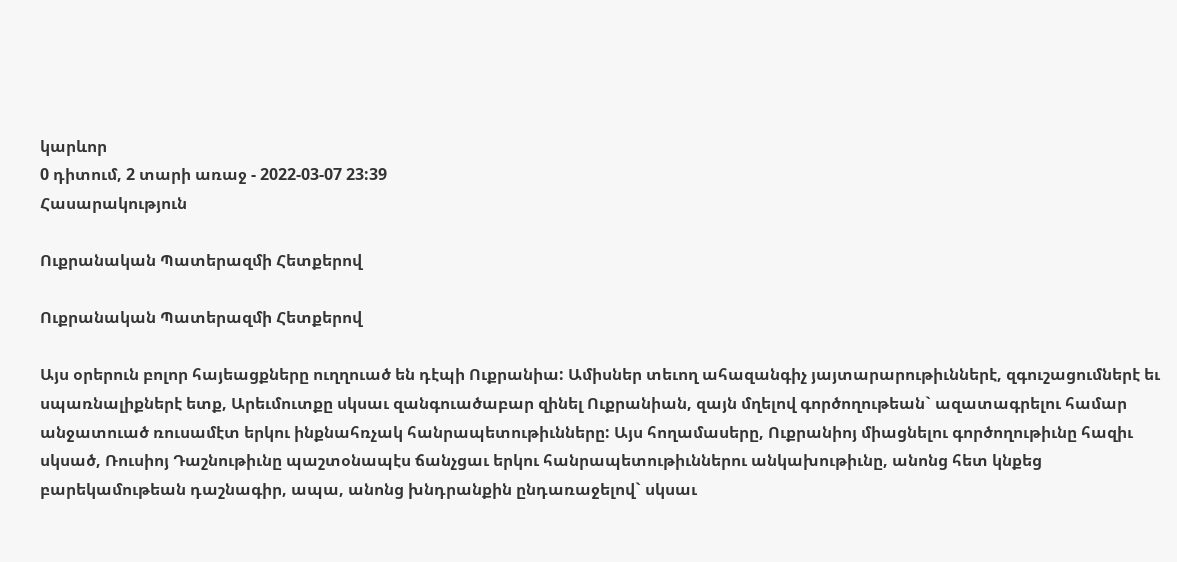կարևոր
0 դիտում, 2 տարի առաջ - 2022-03-07 23:39
Հասարակություն

Ուքրանական Պատերազմի Հետքերով

Ուքրանական Պատերազմի Հետքերով

Այս օրերուն բոլոր հայեացքները ուղղուած են դէպի Ուքրանիա: Ամիսներ տեւող ահազանգիչ յայտարարութիւններէ, զգուշացումներէ եւ սպառնալիքներէ ետք, Արեւմուտքը սկսաւ զանգուածաբար զինել Ուքրանիան, զայն մղելով գործողութեան` ազատագրելու համար անջատուած ռուսամէտ երկու ինքնահռչակ հանրապետութիւնները: Այս հողամասերը, Ուքրանիոյ միացնելու գործողութիւնը հազիւ սկսած, Ռուսիոյ Դաշնութիւնը պաշտօնապէս ճանչցաւ երկու հանրապետութիւններու անկախութիւնը, անոնց հետ կնքեց բարեկամութեան դաշնագիր, ապա, անոնց խնդրանքին ընդառաջելով` սկսաւ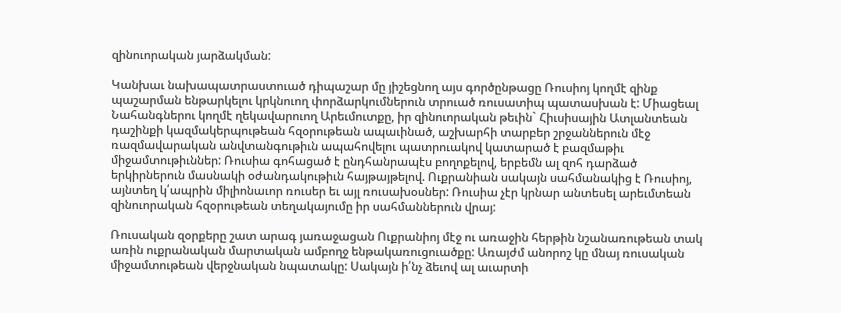զինուորական յարձակման:

Կանխաւ նախապատրաստուած դիպաշար մը յիշեցնող այս գործընթացը Ռուսիոյ կողմէ զինք պաշարման ենթարկելու կրկնուող փորձարկումներուն տրուած ռուսատիպ պատասխան է: Միացեալ Նահանգներու կողմէ ղեկավարուող Արեւմուտքը, իր զինուորական թեւին` Հիւսիսային Ատլանտեան դաշինքի կազմակերպութեան հզօրութեան ապաւինած, աշխարհի տարբեր շրջաններուն մէջ ռազմավարական անվտանգութիւն ապահովելու պատրուակով կատարած է բազմաթիւ միջամտութիւններ: Ռուսիա գոհացած է ընդհանրապէս բողոքելով, երբեմն ալ զոհ դարձած երկիրներուն մասնակի օժանդակութիւն հայթայթելով. Ուքրանիան սակայն սահմանակից է Ռուսիոյ, այնտեղ կ՛ապրին միլիոնաւոր ռուսեր եւ այլ ռուսախօսներ: Ռուսիա չէր կրնար անտեսել արեւմտեան զինուորական հզօրութեան տեղակայումը իր սահմաններուն վրայ:

Ռուսական զօրքերը շատ արագ յառաջացան Ուքրանիոյ մէջ ու առաջին հերթին նշանառութեան տակ առին ուքրանական մարտական ամբողջ ենթակառուցուածքը: Առայժմ անորոշ կը մնայ ռուսական միջամտութեան վերջնական նպատակը: Սակայն ի՛նչ ձեւով ալ աւարտի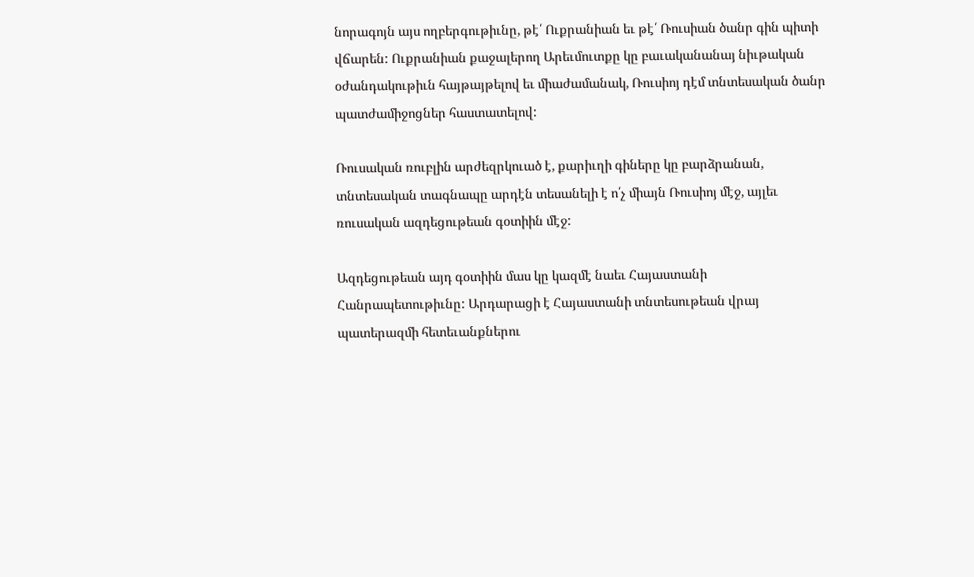նորագոյն այս ողբերգութիւնը, թէ՛ Ուքրանիան եւ թէ՛ Ռուսիան ծանր գին պիտի վճարեն: Ուքրանիան քաջալերող Արեւմուտքը կը բաւականանայ նիւթական օժանդակութիւն հայթայթելով եւ միաժամանակ, Ռուսիոյ դէմ տնտեսական ծանր պատժամիջոցներ հաստատելով:

Ռուսական ռուբլին արժեզրկուած է, քարիւղի գիները կը բարձրանան, տնտեսական տագնապը արդէն տեսանելի է ո՛չ միայն Ռուսիոյ մէջ, այլեւ ռուսական ազդեցութեան գօտիին մէջ:

Ազդեցութեան այդ գօտիին մաս կը կազմէ նաեւ Հայաստանի Հանրապետութիւնը: Արդարացի է Հայաստանի տնտեսութեան վրայ պատերազմի հետեւանքներու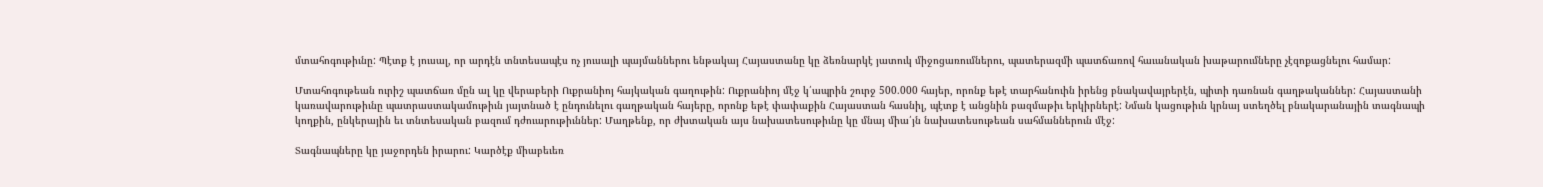մտահոգութիւնը: Պէտք է յուսալ, որ արդէն տնտեսապէս ոչ յուսալի պայմաններու ենթակայ Հայաստանը կը ձեռնարկէ յատուկ միջոցառումներու, պատերազմի պատճառով հաւանական խաթարումները չէզոքացնելու համար:

Մտահոգութեան ուրիշ պատճառ մըն ալ կը վերաբերի Ուքրանիոյ հայկական գաղութին: Ուքրանիոյ մէջ կ՛ապրին շուրջ 500.000 հայեր, որոնք եթէ տարհանուին իրենց բնակավայրերէն, պիտի դառնան գաղթականներ: Հայաստանի կառավարութիւնը պատրաստակամութիւն յայտնած է ընդունելու գաղթական հայերը, որոնք եթէ փափաքին Հայաստան հասնիլ, պէտք է անցնին բազմաթիւ երկիրներէ: Նման կացութիւն կրնայ ստեղծել բնակարանային տագնապի կողքին, ընկերային եւ տնտեսական բազում դժուարութիւններ: Մաղթենք, որ ժխտական այս նախատեսութիւնը կը մնայ միա՛յն նախատեսութեան սահմաններուն մէջ:

Տագնապները կը յաջորդեն իրարու: Կարծէք միաբեւեռ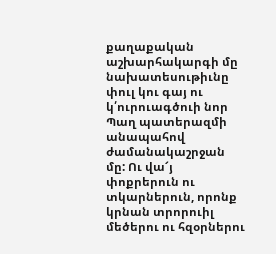քաղաքական աշխարհակարգի մը նախատեսութիւնը փուլ կու գայ ու կ՛ուրուագծուի նոր Պաղ պատերազմի անապահով ժամանակաշրջան մը: Ու վա՜յ փոքրերուն ու տկարներուն, որոնք կրնան տրորուիլ մեծերու ու հզօրներու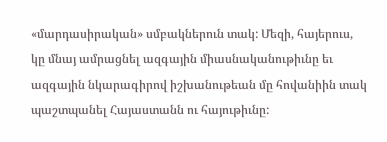«մարդասիրական» սմբակներուն տակ: Մեզի, հայերուս, կը մնայ ամրացնել ազգային միասնականութիւնը եւ ազգային նկարագիրով իշխանութեան մը հովանիին տակ պաշտպանել Հայաստանն ու հայութիւնը: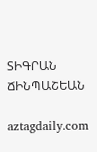ՏԻԳՐԱՆ ՃԻՆՊԱՇԵԱՆ

aztagdaily.com